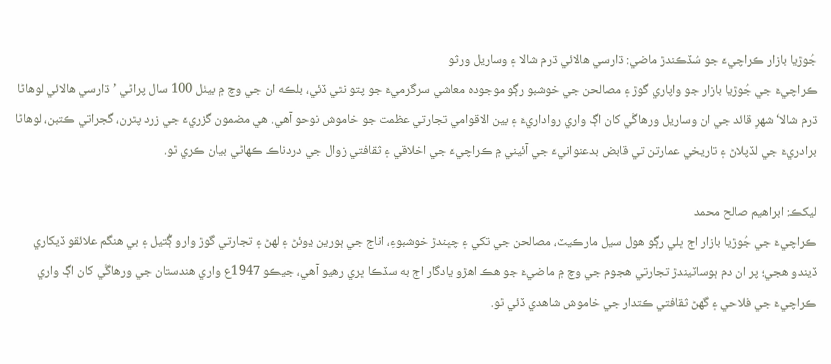جُوڙيا بازار ڪراچيءَ جو سُڏڪندڙ ماضي: ڌارسي هالائي ڌرم شالا ۽ وساريل ورثو
ڪراچيءَ جي جُوڙيا بازار جو واپاري گوڙ ۽ مصالحن جي خوشبو رڳو موجوده معاشي سرگرميءَ جو پتو نٿي ڏئي، بلڪه ان جي وچ ۾ بيٺل 100 سال پراڻي ’ڌارسي هالائي لوهاڻا ڌرم شالا‘ شھرِ قائد جي ان وساريل ورهاڱي کان اڳ واري رواداريءَ ۽ بين الاقوامي تجارتي عظمت جو خاموش نوحو آهي. هي مضمون گزريءَ جي زرد پٿرن، گجراتي ڪتبن، لوهاڻا برادريءَ جي لڏپلاڻ ۽ تاريخي عمارتن تي قابض بدعنوانيءَ جي آئيني ۾ ڪراچيءَ جي اخلاقي ۽ ثقافتي زوال جي دردناڪ ڪهاڻي بيان ڪري ٿو.

ليکڪ: ابراهيم صالح محمد
ڪراچيءَ جي جُوڙيا بازار اڄ ڀلي رڳو هول سيل مارڪيٽ، مصالحن جي تکي ۽ چڀندڙ خوشبوءِ، اناج جي ٻورين ڍوئڻ ۽ لھڻ ۽ تجارتي گوڙ وارو ڳُتيل ۽ بي ھنگم علائقو ڏيکاري ڏيندو هجي؛ پر ان دم ٻوساٽيندڙ تجارتي هجوم جي وچ ۾ ماضيءَ جو هڪ اهڙو يادگار اڄ به سڏڪا ڀري رهيو آهي، جيڪو 1947ع واري هندستان جي ورهاڱي کان اڳ واري ڪراچيءَ جي فلاحي ۽ گھڻ ثقافتي ڪتدار جي خاموش شاھدي ڏئي ٿو.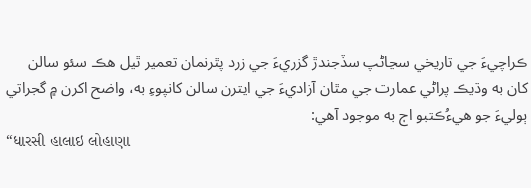ڪراچيءَ جي تاريخي سڃاڻپ سڏجندڙ گزريءَ جي زرد پٿرنمان تعمير ٿيل هڪ سئو سالن کان به وڌيڪ پراڻي عمارت جي مٿان آزاديءَ جي ايترن سالن کانپوءِ به، واضح اکرن ۾ گجراتي ٻوليءَ جو هيءُڪتبو اڄ به موجود آهي:
“ધારસી હાલાઇ લોહાણા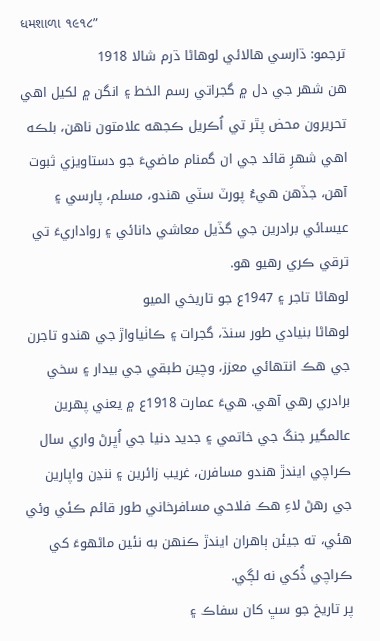ધમશાળા ૧૯૧૮”
ترجمو: ڌارسي هالائي لوهاڻا ڌرم شالا 1918
هن شهر جي دل ۾ گجراتي رسم الخط ۽ انگن ۾ لکيل اهي تحريرون محض پٿر تي اُڪريل ڪجهه علامتون ناهن، بلڪه اهي شھرِ قائد جي ان گمنام ماضيءَ جو دستاويزي ثبوت آهن، جڏهن هيءُ پورٽ سٽي هندو، مسلم، پارسي ۽ عيسائي برادرين جي گڏيل معاشي دانائي ۽ رواداريءَ تي ترقي ڪري رهيو هو.
لوهاڻا تاجر ۽ 1947ع جو تاريخي الميو
لوهاڻا بنيادي طور سنڌ، گجرات ۽ ڪاٺياواڙ جي هندو تاجرن جي هڪ انتهائي معزز، وچين طبقي جي بيدار ۽ سخي برادري رهي آهي. هيءَ عمارت 1918ع ۾ يعني پهرين عالمگير جنگ جي خاتمي ۽ جديد دنيا جي اُڀرڻ واري سال ڪراچي ايندڙ هندو مسافرن، غريب زائرين ۽ ننڍن واپارين جي رھڻ لاءِ هڪ فلاحي مسافرخاني طور قائم ڪئي وئي هئي، ته جيئن ٻاهران ايندڙ ڪنهن به نئين ماڻهوءَ کي ڪراچي ڏُکي نه لڳي.
پر تاريخ جو سڀ کان سفاڪ ۽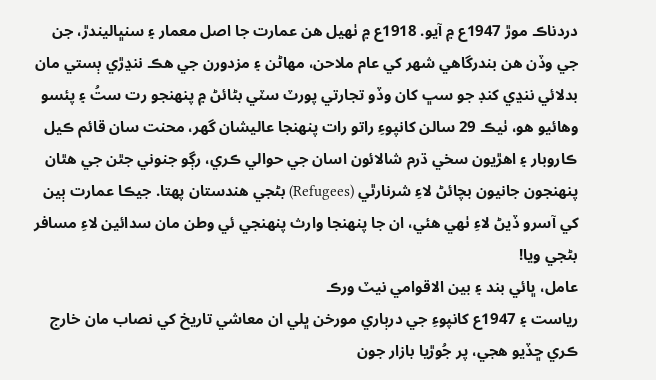دردناڪ موڙ 1947ع ۾ آيو. 1918ع ۾ ٺهيل هن عمارت جا اصل معمار ۽ سنڀاليندڙ، جن جي وڏن هن بندرگاهي شهر کي عام ملاحن، مهاڻن ۽ مزدورن جي هڪ ننڍڙي ٻستي مان بدلائي ننڍي کنڊ جو سڀ کان وڏو تجارتي پورٽ سٽي بڻائڻ ۾ پنهنجو رت ستُ ۽ پئسو وهائيو هو، ٺيڪ 29 سالن کانپوءِ راتو رات پنهنجا عاليشان گهر، محنت سان قائم ڪيل ڪاروبار ۽ اهڙيون سخي ڌرم شالائون اسان جي حوالي ڪري، رڳو جنوني جٿن جي هٿان پنهنجون جانيون بچائڻ لاءِ شرنارٿي (Refugees) بڻجي هندستان پهتا. جيڪا عمارت ٻين کي آسرو ڏيڻ لاءِ ٺهي هئي، ان جا پنهنجا وارث پنهنجي ئي وطن مان سدائين لاءِ مسافر بڻجي ويا!
عامل، ڀائي بند ۽ بين الاقوامي نيٽ ورڪ
رياست ۽ 1947ع کانپوءِ جي درٻاري مورخن ڀلي ان معاشي تاريخ کي نصاب مان خارج ڪري ڇڏيو هجي، پر جُوڙيا بازار جون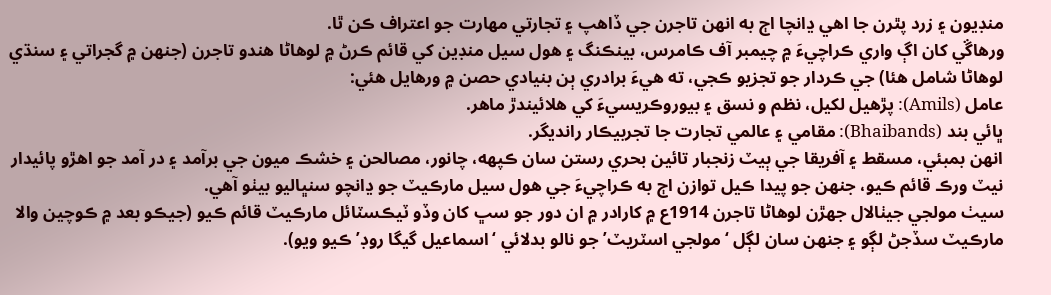منڊيون ۽ زرد پٿرن جا اهي ڍانچا اڄ به انهن تاجرن جي ڏاھپ ۽ تجارتي مهارت جو اعتراف ڪن ٿا.
ورهاڱي کان اڳ واري ڪراچيءَ ۾ چيمبر آف ڪامرس، بينڪنگ ۽ هول سيل منڊين کي قائم ڪرڻ ۾ لوهاڻا هندو تاجرن (جنهن ۾ گجراتي ۽ سنڌي لوهاڻا شامل هئا) جي ڪردار جو تجزيو ڪجي، ته هيءَ برادري ٻن بنيادي حصن ۾ ورهايل هئي:
عامل (Amils): پڙهيل لکيل، نظم و نسق ۽ بيوروڪريسيءَ کي هلائيندڙ ماھر.
ڀائي بند (Bhaibands): مقامي ۽ عالمي تجارت جا تجربيڪار رانديگر.
انهن بمبئي، مسقط ۽ آفريقا جي ٻيٽ زنجبار تائين بحري رستن سان ڪپهه، چانور، مصالحن ۽ خشڪ ميون جي برآمد ۽ در آمد جو اهڙو پائيدار نيٽ ورڪ قائم ڪيو، جنهن جو پيدا ڪيل توازن اڄ به ڪراچيءَ جي هول سيل مارڪيٽ جو ڍانچو سنڀاليو بيٺو آهي.
سيٺ مولجي جيٺالال جهڙن لوهاڻا تاجرن 1914ع ۾ کارادر ۾ ان دور جو سڀ کان وڏو ٽيڪسٽائل مارڪيٽ قائم ڪيو (جيڪو بعد ۾ ڪوچين والا مارڪيٽ سڏجڻ لڳو ۽ جنهن سان لڳل ‘مولجي اسٽريٽ’ جو نالو بدلائي ‘اسماعيل گيگا روڊ’ ڪيو ويو).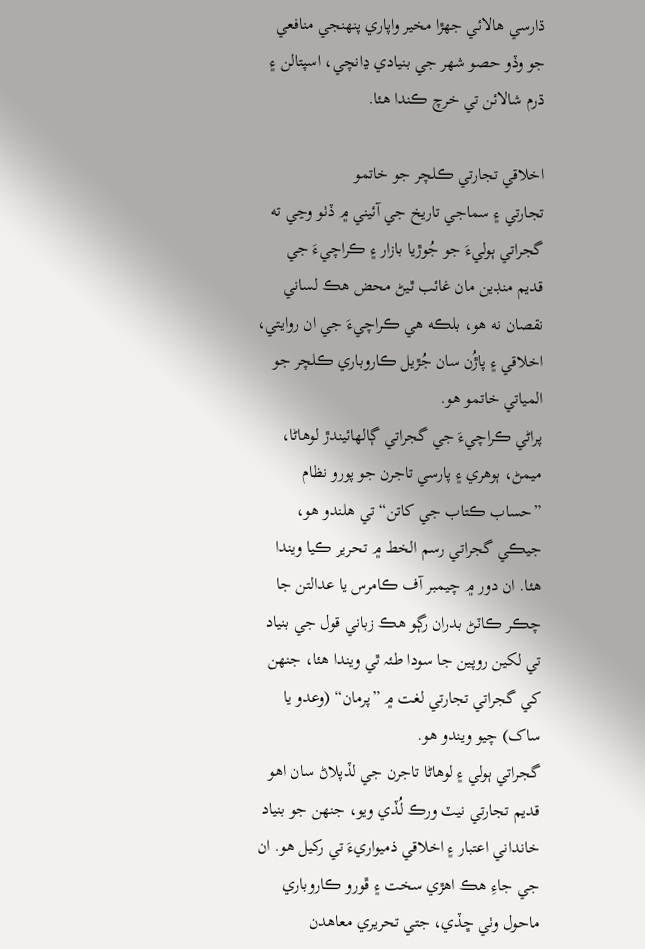ڌارسي هالائي جهڙا مخير واپاري پنهنجي منافعي جو وڏو حصو شهر جي بنيادي ڍانچي، اسپتالن ۽ ڌرم شالائن تي خرچ ڪندا هئا.

اخلاقي تجارتي ڪلچر جو خاتمو
تجارتي ۽ سماجي تاريخ جي آئيني ۾ ڏٺو وڃي ته گجراتي ٻوليءَ جو جُوڙيا بازار ۽ ڪراچيءَ جي قديم منڊين مان غائب ٿيڻ محض هڪ لساني نقصان نه هو، بلڪه هي ڪراچيءَ جي ان روايتي، اخلاقي ۽ پاڙُن سان جُڙيل ڪاروباري ڪلچر جو المياتي خاتمو هو.
پراڻي ڪراچيءَ جي گجراتي ڳالهائيندڙ لوهاڻا، ميمڻ، ٻوهري ۽ پارسي تاجرن جو پورو نظام ”حساب ڪتاب جي کاتن“ تي هلندو هو، جيڪي گجراتي رسم الخط ۾ تحرير ڪيا ويندا هئا. ان دور ۾ چيمبر آف ڪامرس يا عدالتن جا چڪر ڪاٽڻ بدران رڳو هڪ زباني قول جي بنياد تي لکين روپين جا سودا طئہ ٿي ويندا هئا، جنهن کي گجراتي تجارتي لغت ۾ ”پرمان“ (وعدو يا ساک) چيو ويندو هو.
گجراتي ٻولي ۽ لوهاڻا تاجرن جي لڏپلاڻ سان اهو قديم تجارتي نيٽ ورڪ لُڏي ويو، جنهن جو بنياد خانداني اعتبار ۽ اخلاقي ذميواريءَ تي رکيل هو. ان جي جاءِ هڪ اهڙي سخت ۽ ڦورو ڪاروباري ماحول وٺي ڇڏي، جتي تحريري معاهدن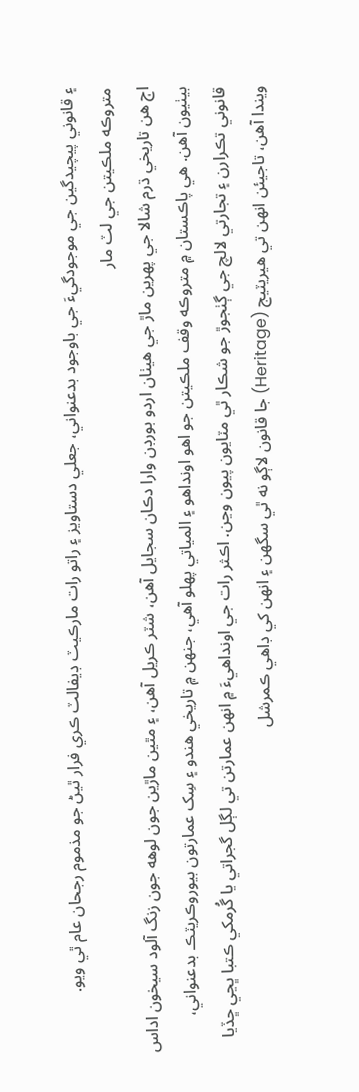۽ قانوني پيچيدگين جي موجودگيءَ جي باوجود بدعنواني، جعلي دستاويز ۽ راتو رات مارڪيٽ ڊيفالٽ ڪري فرار ٿيڻ جو مذموم رجحان عام ٿي ويو.
متروڪه ملڪيتن جي لٽ مار
اڄ هن تاريخي ڌرم شالا جي پهرين ماڙ جي هيٺان اردو بورڊن وارا دڪان سجايل آهن، شٽر ڪريل آهن، ۽ مٿين ماڙين جون لوهه جون زنگ آلود سيخون اداس بيٺيون آهن. هي پاڪستان ۾ متروڪه وقف ملڪيتن جو اهو اونداهو ۽ المياتي پھلو آهي، جنھن ۾ تاريخي هندو ۽ سِک عمارتون بيوروڪريٽڪ بدعنواني، قانوني تڪرارن ۽ تجارتي لالچ جي ڳٺجوڙ جو شڪار ٿي مٽايون پيون وڃن. اڪثر رات جي اونداهيءَ ۾ انهن عمارتن تي لڳل گجراتي يا گُرمکي ڪتبا ڀڃي ڇڏيا ويندا آهن، تاجيئن انهن تي هيريٽيج (Heritage) جا قانون لاڳو نه ٿي سگهن ۽ انهن کي ڊاهي ڪمرشل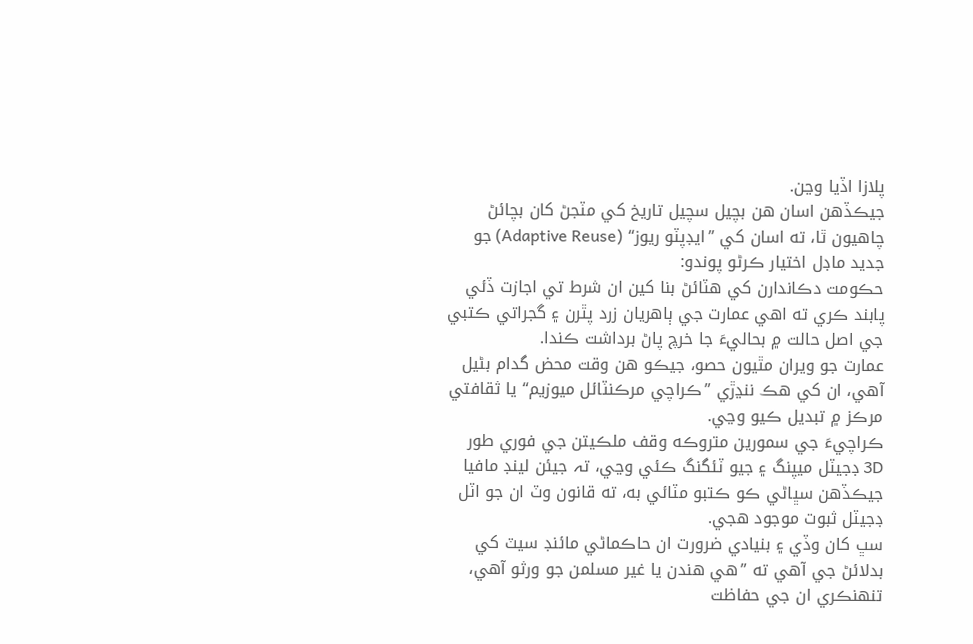پلازا اڏيا وڃن.
جيڪڏهن اسان هن بچيل سچيل تاريخ کي مٽجڻ کان بچائڻ چاهيون ٿا، ته اسان کي ”ايڊپٽو ريوز“ (Adaptive Reuse) جو جديد ماڊل اختيار ڪرڻو پوندو:
حڪومت دڪاندارن کي هٽائڻ بنا کين ان شرط تي اجازت ڏئي پابند ڪري ته اهي عمارت جي ٻاهريان زرد پٿرن ۽ گجراتي ڪتبي جي اصل حالت ۾ بحاليءَ جا خرچ پاڻ برداشت ڪندا.
عمارت جو ويران مٿيون حصو، جيڪو هن وقت محض گدام بڻيل آهي، ان کي هڪ ننڍڙي ”ڪراچي مرڪنٽائل ميوزيم“ يا ثقافتي مرڪز ۾ تبديل ڪيو وڃي.
ڪراچيءَ جي سمورين متروڪه وقف ملڪيتن جي فوري طور 3D ڊجيٽل ميپنگ ۽ جيو ٽئگنگ ڪئي وڃي، تہ جيئن لينڊ مافيا جيڪڏهن سڀاڻي ڪو ڪتبو مٽائي به، ته قانون وٽ ان جو اٽل ڊجيٽل ثبوت موجود هجي.
سڀ کان وڏي ۽ بنيادي ضرورت ان حاڪماڻي مائنڊ سيٽ کي بدلائڻ جي آهي ته ”هي هندن يا غير مسلمن جو ورثو آهي، تنهنڪري ان جي حفاظت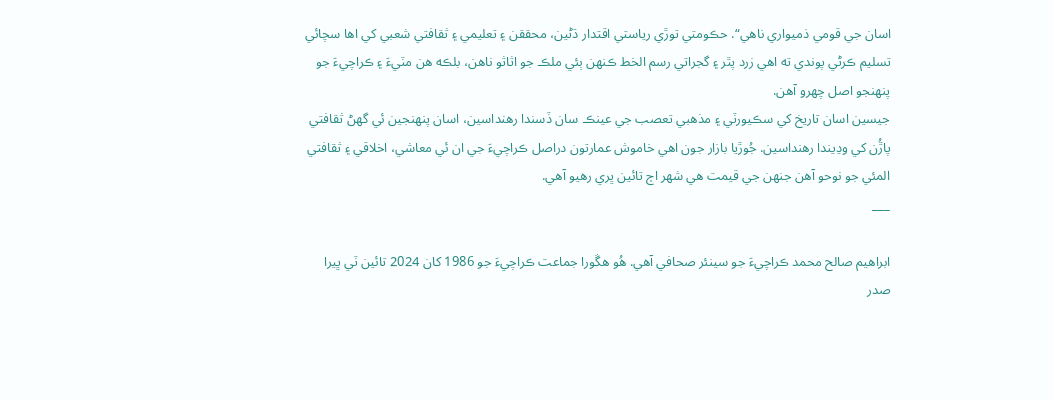اسان جي قومي ذميواري ناهي“. حڪومتي توڙي رياستي اقتدار ڌڻين، محققن ۽ تعليمي ۽ ثقافتي شعبي کي اها سچائي تسليم ڪرڻي پوندي ته اهي زرد پٿر ۽ گجراتي رسم الخط ڪنهن ٻئي ملڪ جو اثاثو ناهن، بلڪه هن مٽيءَ ۽ ڪراچيءَ جو پنهنجو اصل چهرو آهن.
جيسين اسان تاريخ کي سڪيورٽي ۽ مذهبي تعصب جي عينڪ سان ڏسندا رهنداسين، اسان پنهنجين ئي گھڻ ثقافتي پاڙُن کي وڍيندا رهنداسين. جُوڙيا بازار جون اهي خاموش عمارتون دراصل ڪراچيءَ جي ان ئي معاشي، اخلاقي ۽ ثقافتي المئي جو نوحو آهن جنهن جي قيمت هي شهر اڄ تائين ڀري رهيو آهي.
___

ابراھيم صالح محمد ڪراچيءَ جو سينئر صحافي آھي. ھُو ھڱورا جماعت ڪراچيءَ جو 1986 کان 2024 تائين ٽي ڀيرا صدر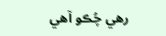رھي چُڪو آھي